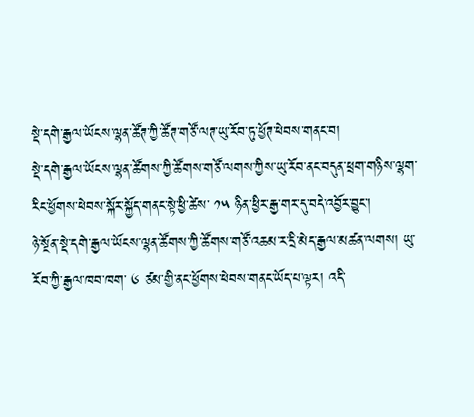སྡེ་དགེ་རྒྱལ་ཡོངས་ལྷན་ཚོཊ་ཀྱི་ཚོཊ་གཙོ་ལཊ་ཡུ་རོབ་ཏུ་ཕྱོཊ་ཕེབས་གནང་བ།
སྡེ་དགེ་རྒྱལ་ཡོངས་ལྷན་ཚོགས་ཀྱི་ཚོགས་གཙོ་ལགས་ཀྱིས་ཡུ་རོབ་ནང་བདུན་ཕྲག་གཉིས་ལྷག་རིང་ཕྱོགས་ཕེབས་སྐོར་སྐྱོད་གནང་སྟེ་ཕྱི་ཚེས་ ༡༥ ཉིན་ཕྱིར་རྒྱ་གར་དུ་བདེ་འབྱོར་བྱུང་།
ཉེ་སྔོན་སྡེ་དགེ་རྒྱལ་ཡོངས་ལྷན་ཚོགས་ཀྱི་ཚོགས་གཙོ་འཆམ་ར་དྲི་མེད་རྒྱལ་མཚན་ལགས། ཡུ་རོབ་ཀྱི་རྒྱལ་ཁབ་ཁག་ ༦ ཙམ་གྱི་ནང་ཕྱོགས་ཕེབས་གནང་ཡོད་པ་ལྟར། འདི་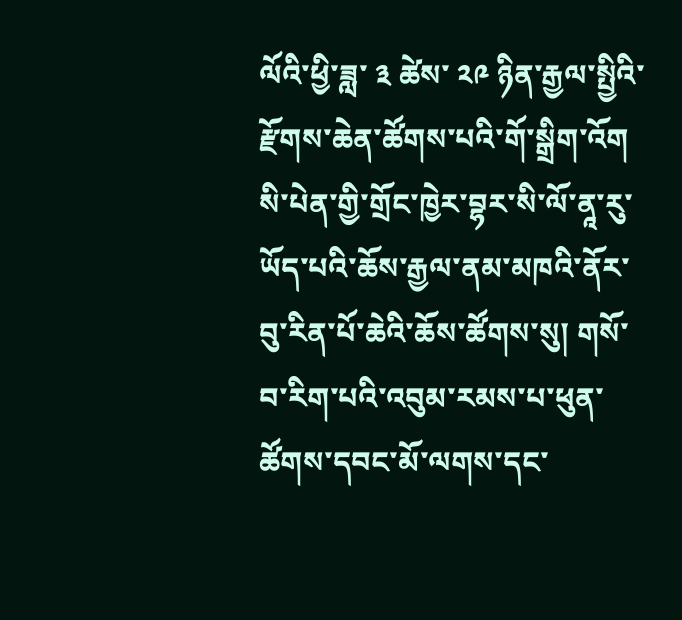ལོའི་ཕྱི་ཟླ་ ༣ ཚེས་ ༢༩ ཉིན་རྒྱལ་སྤྱིའི་རྫོགས་ཆེན་ཚོགས་པའི་གོ་སྒྲིག་འོག སི་པེན་གྱི་གྲོང་ཁྱེར་བྷར་སི་ལོ་ནཱ་རུ་ཡོད་པའི་ཆོས་རྒྱལ་ནམ་མཁའི་ནོར་བུ་རིན་པོ་ཆེའི་ཆོས་ཚོགས་སུ། གསོ་བ་རིག་པའི་འབུམ་རམས་པ་ཕུན་ཚོགས་དབང་མོ་ལགས་དང་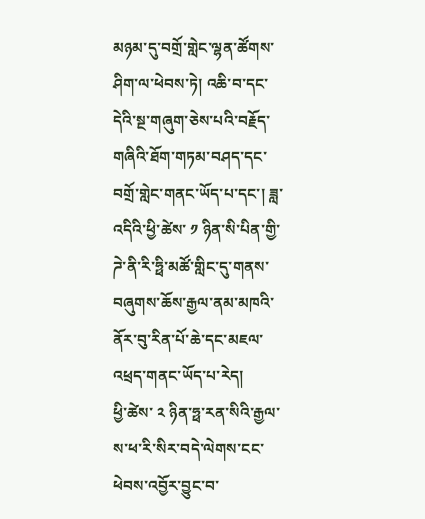མཉམ་དུ་བགྲོ་གླེང་ལྷན་ཚོགས་ཤིག་ལ་ཕེབས་ཏེ། འཆི་བ་དང་དེའི་སྔ་གཞུག་ཅེས་པའི་བརྗོད་གཞིའི་ཐོག་གཏམ་བཤད་དང་བགྲོ་གླེང་གནང་ཡོད་པ་དང་། ཟླ་འདིའི་ཕྱི་ཚེས་ ༡ ཉིན་སི་པིན་གྱི་ཌེ་ནི་རི་ཧྥི་མཚོ་གླིང་དུ་གནས་བཞུགས་ཆོས་རྒྱལ་ནམ་མཁའི་ནོར་བུ་རིན་པོ་ཆེ་དང་མཇལ་འཕྲད་གནང་ཡོད་པ་རེད།
ཕྱི་ཚེས་ ༢ ཉིན་ཧྥ་རན་སིའི་རྒྱལ་ས་ཕ་རི་སིར་བདེ་ལེགས་ངང་ཕེབས་འབྱོར་བྱུང་བ་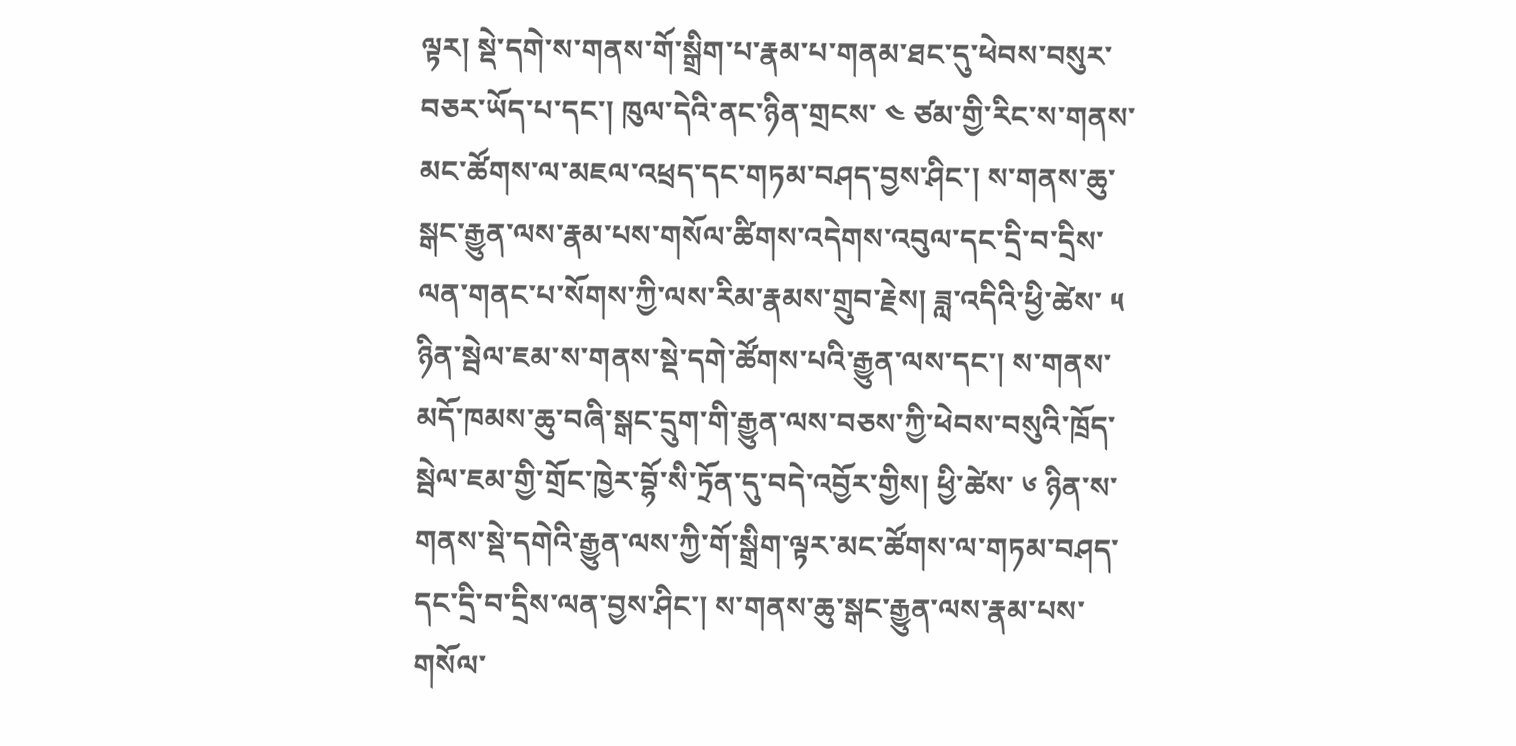ལྟར། སྡེ་དགེ་ས་གནས་གོ་སྒྲིག་པ་རྣམ་པ་གནམ་ཐང་དུ་ཕེབས་བསུར་བཅར་ཡོད་པ་དང་། ཁུལ་དེའི་ནང་ཉིན་གྲངས་ ༤ ཙམ་གྱི་རིང་ས་གནས་མང་ཚོགས་ལ་མཇལ་འཕྲད་དང་གཏམ་བཤད་བྱས་ཤིང་། ས་གནས་ཆུ་སྒང་རྒྱུན་ལས་རྣམ་པས་གསོལ་ཚིགས་འདེགས་འབུལ་དང་དྲི་བ་དྲིས་ལན་གནང་པ་སོགས་ཀྱི་ལས་རིམ་རྣམས་གྲུབ་རྗེས། ཟླ་འདིའི་ཕྱི་ཚེས་ ༥ ཉིན་སྦེལ་ཇམ་ས་གནས་སྡེ་དགེ་ཚོགས་པའི་རྒྱུན་ལས་དང་། ས་གནས་མདོ་ཁམས་ཆུ་བཞི་སྒང་དྲུག་གི་རྒྱུན་ལས་བཅས་ཀྱི་ཕེབས་བསུའི་ཁྲོད་སྦེལ་ཇམ་གྱི་གྲོང་ཁྱེར་བྷོ་སི་ཏྲོན་དུ་བདེ་འབྱོར་གྱིས། ཕྱི་ཚེས་ ༦ ཉིན་ས་གནས་སྡེ་དགེའི་རྒྱུན་ལས་ཀྱི་གོ་སྒྲིག་ལྟར་མང་ཚོགས་ལ་གཏམ་བཤད་དང་དྲི་བ་དྲིས་ལན་བྱས་ཤིང་། ས་གནས་ཆུ་སྒང་རྒྱུན་ལས་རྣམ་པས་གསོལ་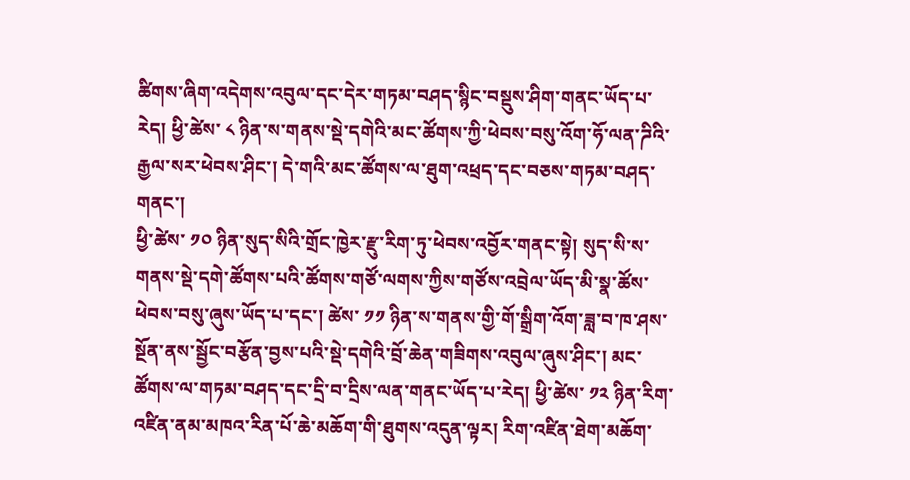ཚིགས་ཞིག་འདེགས་འབུལ་དང་དེར་གཏམ་བཤད་སྙིང་བསྡུས་ཤིག་གནང་ཡོད་པ་རེད། ཕྱི་ཚེས་ ༨ ཉིན་ས་གནས་སྡེ་དགེའི་མང་ཚོགས་ཀྱི་ཕེབས་བསུ་འོག་ཧོ་ལན་ཌིའི་རྒྱལ་སར་ཕེབས་ཤིང་། དེ་གའི་མང་ཚོགས་ལ་ཐུག་འཕྲད་དང་བཅས་གཏམ་བཤད་གནང་།
ཕྱི་ཚེས་ ༡༠ ཉིན་སུད་སིའི་གྲོང་ཁྱེར་རྫུ་རིག་ཏུ་ཕེབས་འབྱོར་གནང་སྟེ། སུད་སི་ས་གནས་སྡེ་དགེ་ཚོགས་པའི་ཚོགས་གཙོ་ལགས་ཀྱིས་གཙོས་འབྲེལ་ཡོད་མི་སྣ་ཚོས་ཕེབས་བསུ་ཞུས་ཡོད་པ་དང་། ཚེས་ ༡༡ ཉིན་ས་གནས་གྱི་གོ་སྒྲིག་འོག་ཟླ་བ་ཁ་ཤས་སྔོན་ནས་སྦྱོང་བརྩོན་བྱས་པའི་སྡེ་དགེའི་བྲོ་ཆེན་གཟིགས་འབུལ་ཞུས་ཤིང་། མང་ཚོགས་ལ་གཏམ་བཤད་དང་དྲི་བ་དྲིས་ལན་གནང་ཡོད་པ་རེད། ཕྱི་ཚེས་ ༡༢ ཉིན་རིག་འཛིན་ནམ་མཁའ་རིན་པོ་ཆེ་མཆོག་གི་ཐུགས་འདུན་ལྟར། རིག་འཛིན་ཐེག་མཆོག་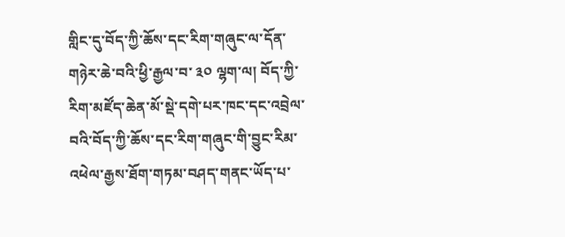གླིང་དུ་བོད་ཀྱི་ཆོས་དང་རིག་གཞུང་ལ་དོན་གཉེར་ཆེ་བའི་ཕྱི་རྒྱལ་བ་ ༣༠ ལྷག་ལ། བོད་ཀྱི་རིག་མཛོད་ཆེན་མོ་སྡེ་དགེ་པར་ཁང་དང་འབྲེལ་བའི་བོད་ཀྱི་ཆོས་དང་རིག་གཞུང་གི་བྱུང་རིམ་འཕེལ་རྒྱས་ཐོག་གཏམ་བཤད་གནང་ཡོད་པ་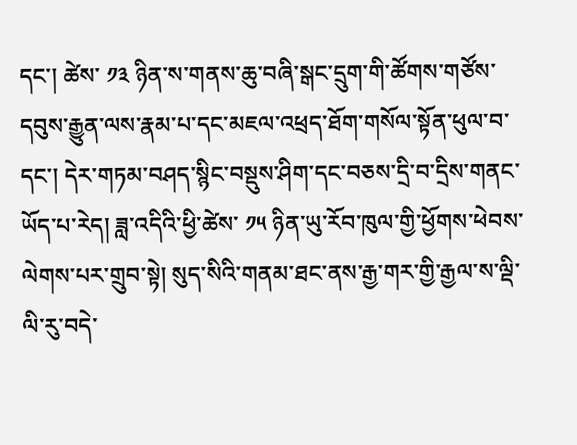དང་། ཚེས་ ༡༣ ཉིན་ས་གནས་ཆུ་བཞི་སྒང་དྲུག་གི་ཚོགས་གཙོས་དབུས་རྒྱུན་ལས་རྣམ་པ་དང་མཇལ་འཕྲད་ཐོག་གསོལ་སྟོན་ཕུལ་བ་དང་། དེར་གཏམ་བཤད་སྙིང་བསྡུས་ཤིག་དང་བཅས་དྲི་བ་དྲིས་གནང་ཡོད་པ་རེད། ཟླ་འདིའི་ཕྱི་ཚེས་ ༡༥ ཉིན་ཡུ་རོབ་ཁུལ་གྱི་ཕྱོགས་ཕེབས་ལེགས་པར་གྲུབ་སྟེ། སུད་སིའི་གནམ་ཐང་ནས་རྒྱ་གར་གྱི་རྒྱལ་ས་ལྡི་ལི་རུ་བདེ་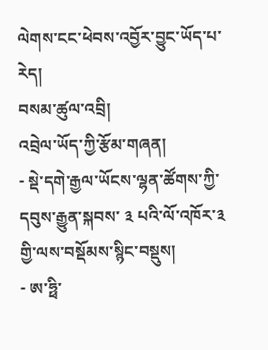ལེགས་ངང་ཕེབས་འབྱོར་བྱུང་ཡོད་པ་རེད།
བསམ་ཚུལ་འབྲི།
འབྲེལ་ཡོད་ཀྱི་རྩོམ་གཞན།
- སྡེ་དགེ་རྒྱལ་ཡོངས་ལྷན་ཚོགས་ཀྱི་དབུས་རྒྱུན་སྐབས་ ༣ པའི་ལོ་འཁོར་༣ གྱི་ལས་བསྡོམས་སྙིང་བསྡུས།
- ཨ་ཧྥི་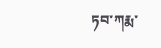ཏབ་ཀརྨ་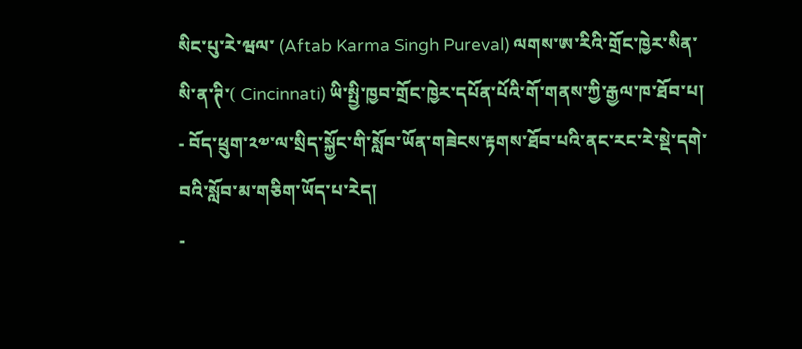སིང་པུ་རེ་ཝལ་ (Aftab Karma Singh Pureval) ལགས་ཨ་རིའི་གྲོང་ཁྱེར་སིན་སི་ན་ཊི་( Cincinnati) ཡི་སྤྱི་ཁྱབ་གྲོང་ཁྱེར་དཔོན་པོའི་གོ་གནས་ཀྱི་རྒྱལ་ཁ་ཐོབ་པ།
- བོད་ཕྲུག་༢༧་ལ་སྲིད་སྐྱོང་གི་སློབ་ཡོན་གཟེངས་རྟགས་ཐོབ་པའི་ནང་རང་རེ་སྡེ་དགེ་བའི་སློབ་མ་གཅིག་ཡོད་པ་རེད།
-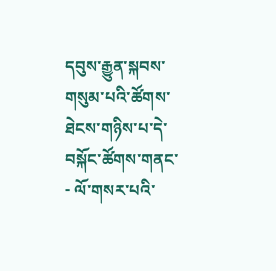དབུས་རྒྱུན་སྐབས་གསུམ་པའི་ཚོགས་ཐེངས་གཉིས་པ་དེ་བསྐོང་ཚོགས་གནང་
- ལོ་གསར་པའི་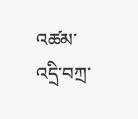འཚམ་འདྲི་བཀྲ་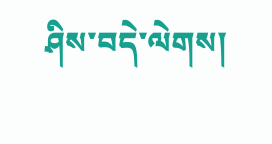ཤིས་བདེ་ལེགས།